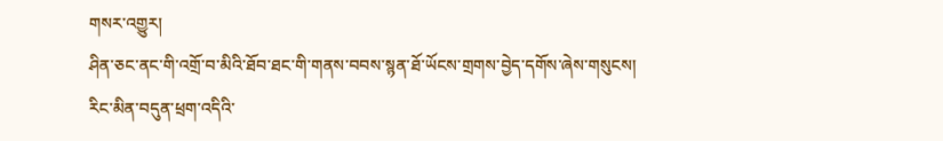གསར་འགྱུར།
ཤིན་ཅང་ནང་གི་འགྲོ་བ་མིའི་ཐོབ་ཐང་གི་གནས་བབས་སྙན་ཐོ་ཡོངས་གྲགས་བྱེད་དགོས་ཞེས་གསུངས།
རིང་མིན་བདུན་ཕྲག་འདིའི་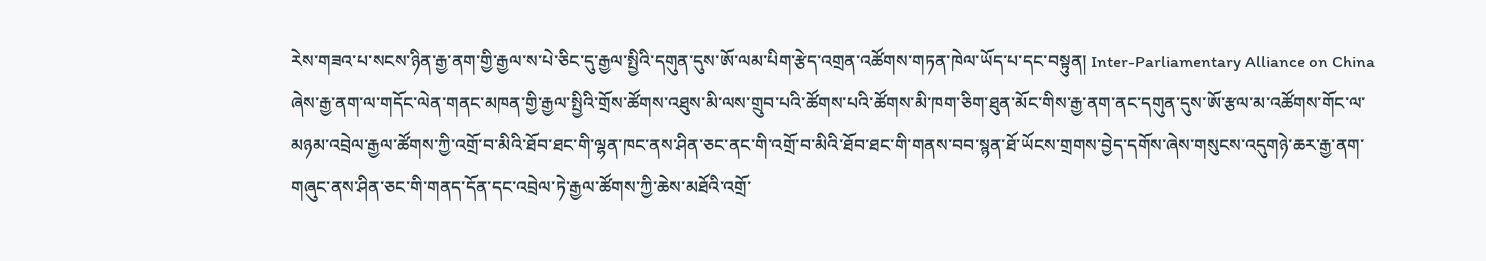རེས་གཟའ་པ་སངས་ཉིན་རྒྱ་ནག་གྱི་རྒྱལ་ས་པེ་ཅིང་དུ་རྒྱལ་སྤྱིའི་དགུན་དུས་ཨོ་ལམ་པིག་རྩེད་འགྲན་འཚོགས་གཏན་ཁེལ་ཡོད་པ་དང་བསྟུན། Inter-Parliamentary Alliance on China ཞེས་རྒྱ་ནག་ལ་གདོང་ལེན་གནང་མཁན་གྱི་རྒྱལ་སྤྱིའི་གྲོས་ཚོགས་འཐུས་མི་ལས་གྲུབ་པའི་ཚོགས་པའི་ཚོགས་མི་ཁག་ཅིག་ཐུན་མོང་གིས་རྒྱ་ནག་ནང་དགུན་དུས་ཨོ་རྩལ་མ་འཚོགས་གོང་ལ་མཉམ་འབྲེལ་རྒྱལ་ཚོགས་ཀྱི་འགྲོ་བ་མིའི་ཐོབ་ཐང་གི་ལྷན་ཁང་ནས་ཤིན་ཅང་ནང་གི་འགྲོ་བ་མིའི་ཐོབ་ཐང་གི་གནས་བབ་སྙན་ཐོ་ཡོངས་གྲགས་བྱེད་དགོས་ཞེས་གསུངས་འདུགཉེ་ཆར་རྒྱ་ནག་གཞུང་ནས་ཤིན་ཅང་གི་གནད་དོན་དང་འབྲེལ་ཏེ་རྒྱལ་ཚོགས་ཀྱི་ཆེས་མཐོའི་འགྲོ་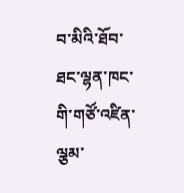བ་མིའི་ཐོབ་ཐང་ལྷན་ཁང་གི་གཙོ་འཛིན་ལྕམ་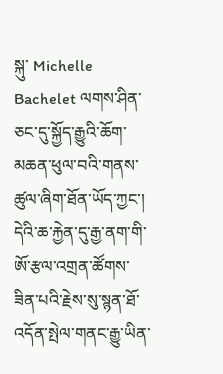སྐུ་ Michelle Bachelet ལགས་ཤིན་ཅང་དུ་སྐྱོད་རྒྱུའི་ཆོག་མཆན་ཕུལ་བའི་གནས་ཚུལ་ཞིག་ཐོན་ཡོད་ཀྱང་། དེའི་ཆ་རྐྱེན་དུ་རྒྱ་ནག་གི་ཨོ་རྩལ་འགྲན་ཚོགས་ཟིན་པའི་རྗེས་སུ་སྙན་ཐོ་འདོན་སྤེལ་གནང་རྒྱུ་ཡིན་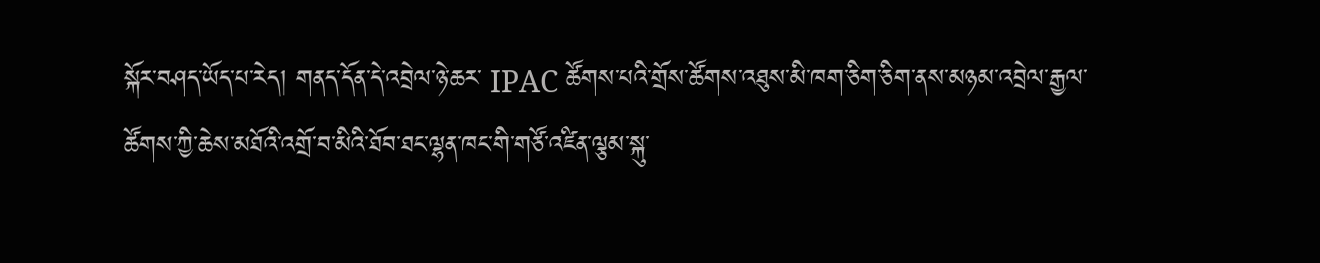སྐོར་བཤད་ཡོད་པ་རེད། གནད་དོན་དེ་འབྲེལ་ཉེ་ཆར་ IPAC ཚོགས་པའི་གྲོས་ཚོགས་འཐུས་མི་ཁག་ཅིག་ཅིག་ནས་མཉམ་འབྲེལ་རྒྱལ་ཚོགས་ཀྱི་ཆེས་མཐོའི་འགྲོ་བ་མིའི་ཐོབ་ཐང་ལྷན་ཁང་གི་གཙོ་འཛིན་ལྕམ་སྐུ་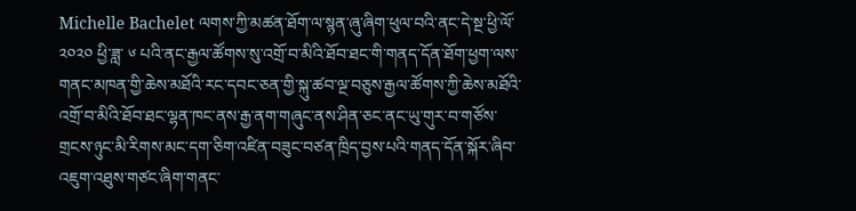Michelle Bachelet ལགས་ཀྱི་མཚན་ཐོག་ལ་སྙན་ཞུ་ཞིག་ཕུལ་བའི་ནང་དེ་སྔ་ཕྱི་ལོ་ ༢༠༢༠ ཕྱི་ཟླ་ ༦ པའི་ནང་རྒྱལ་ཚོགས་སུ་འགྲོ་བ་མིའི་ཐོབ་ཐང་གི་གནད་དོན་ཐོག་ཕྱག་ལས་གནང་མཁན་གྱི་ཆེས་མཐོའི་རང་དབང་ཅན་གྱི་སྐུ་ཚབ་ལྔ་བཅུས་རྒྱལ་ཚོགས་ཀྱི་ཆེས་མཐོའི་འགྲོ་བ་མིའི་ཐོབ་ཐང་ལྷན་ཁང་ནས་རྒྱ་ནག་གཞུང་ནས་ཤིན་ཅང་ནང་ཡུ་གུར་བ་གཙོས་གྲངས་ཉུང་མི་རིགས་མང་དག་ཅིག་འཛིན་བཟུང་བཙན་ཁྲིད་བྱས་པའི་གནད་དོན་སྐོར་ཞིབ་འཇུག་འཐུས་གཙང་ཞིག་གནང་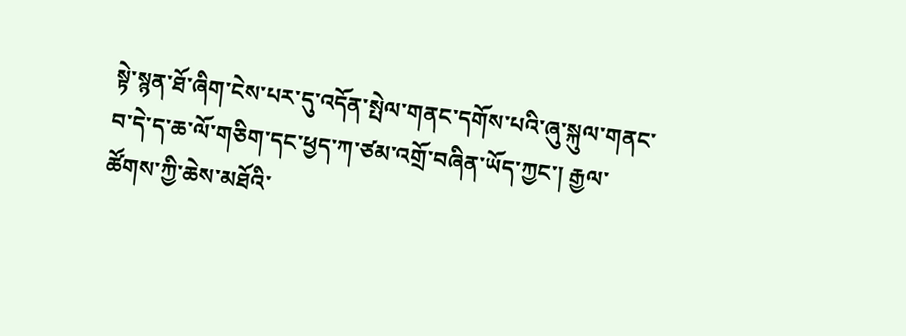སྟེ་སྙན་ཐོ་ཞིག་ངེས་པར་དུ་འདོན་སྤེལ་གནང་དགོས་པའི་ཞུ་སྐུལ་གནང་བ་དེ་ད་ཆ་ལོ་གཅིག་དང་ཕྱད་ཀ་ཙམ་འགྲོ་བཞིན་ཡོད་ཀྱང་། རྒྱལ་ཚོགས་ཀྱི་ཆེས་མཐོའི་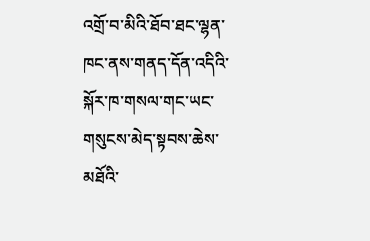འགྲོ་བ་མིའི་ཐོབ་ཐང་ལྷན་ཁང་ནས་གནད་དོན་འདིའི་སྐོར་ཁ་གསལ་གང་ཡང་གསུངས་མེད་སྟབས་ཆེས་མཐོའི་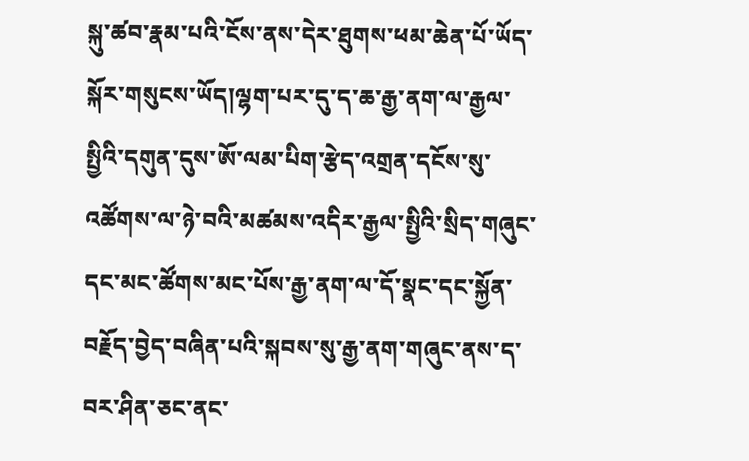སྐུ་ཚབ་རྣམ་པའི་ངོས་ནས་དེར་ཐུགས་ཕམ་ཆེན་པོ་ཡོད་སྐོར་གསུངས་ཡོད།ལྷག་པར་དུ་ད་ཆ་རྒྱ་ནག་ལ་རྒྱལ་སྤྱིའི་དགུན་དུས་ཨོ་ལམ་པིག་རྩེད་འགྲན་དངོས་སུ་འཚོགས་ལ་ཉེ་བའི་མཚམས་འདིར་རྒྱལ་སྤྱིའི་སྲིད་གཞུང་དང་མང་ཚོགས་མང་པོས་རྒྱ་ནག་ལ་དོ་སྣང་དང་སྐྱོན་བརྗོད་བྱེད་བཞིན་པའི་སྐབས་སུ་རྒྱ་ནག་གཞུང་ནས་ད་བར་ཤིན་ཅང་ནང་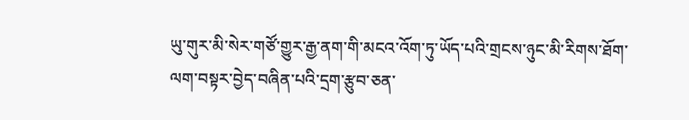ཡུ་གུར་མི་སེར་གཙོ་གྱུར་རྒྱ་ནག་གི་མངའ་འོག་ཏུ་ཡོད་པའི་གྲངས་ཉུང་མི་རིགས་ཐོག་ལག་བསྟར་བྱེད་བཞིན་པའི་དྲག་རྩུབ་ཅན་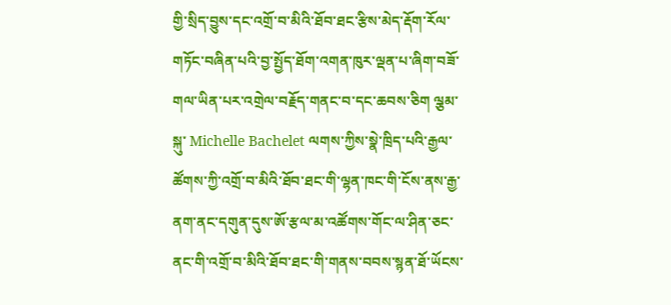གྱི་སྲིད་བྱུས་དང་འགྲོ་བ་མིའི་ཐོབ་ཐང་རྩིས་མེད་རྡོག་རོལ་གཏོང་བཞིན་པའི་བྱ་སྤྱོད་ཐོག་འགན་ཁུར་ལྡན་པ་ཞིག་བཟོ་གལ་ཡིན་པར་འགྲེལ་བརྗོད་གནང་བ་དང་ཆབས་ཅིག ལྕམ་སྐུ་ Michelle Bachelet ལགས་ཀྱིས་སྣེ་ཁྲིད་པའི་རྒྱལ་ཚོགས་ཀྱི་འགྲོ་བ་མིའི་ཐོབ་ཐང་གི་ལྷན་ཁང་གི་ངོས་ནས་རྒྱ་ནག་ནང་དགུན་དུས་ཨོ་རྩལ་མ་འཚོགས་གོང་ལ་ཤིན་ཅང་ནང་གི་འགྲོ་བ་མིའི་ཐོབ་ཐང་གི་གནས་བབས་སྙན་ཐོ་ཡོངས་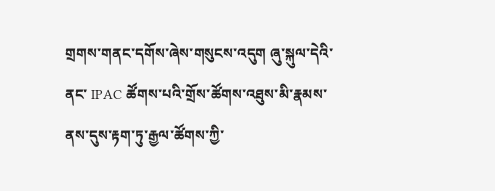གྲགས་གནང་དགོས་ཞེས་གསུངས་འདུག ཞུ་སྐུལ་དེའི་ནང་ IPAC ཚོགས་པའི་གྲོས་ཚོགས་འཐུས་མི་རྣམས་ནས་དུས་རྟག་ཏུ་རྒྱལ་ཚོགས་ཀྱི་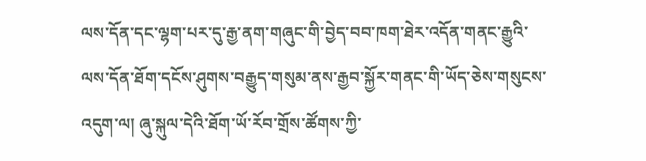ལས་དོན་དང་ལྷག་པར་དུ་རྒྱ་ནག་གཞུང་གི་བྱེད་བབ་ཁག་ཐེར་འདོན་གནང་རྒྱུའི་ལས་དོན་ཐོག་དངོས་ཤུགས་བརྒྱུད་གསུམ་ནས་རྒྱབ་སྐྱོར་གནང་གི་ཡོད་ཅེས་གསུངས་འདུག་ལ། ཞུ་སྐུལ་དེའི་ཐོག་ཡོ་རོབ་གྲོས་ཚོགས་ཀྱི་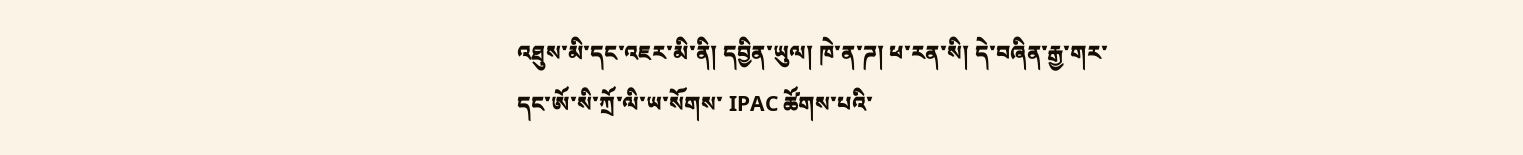འཐུས་མི་དང་འཇར་མི་ནི། དབྱིན་ཡུལ། ཁེ་ན་ཌ། ཕ་རན་སི། དེ་བཞིན་རྒྱ་གར་དང་ཨོ་སི་ཀྲོ་ལི་ཡ་སོགས་ IPAC ཚོགས་པའི་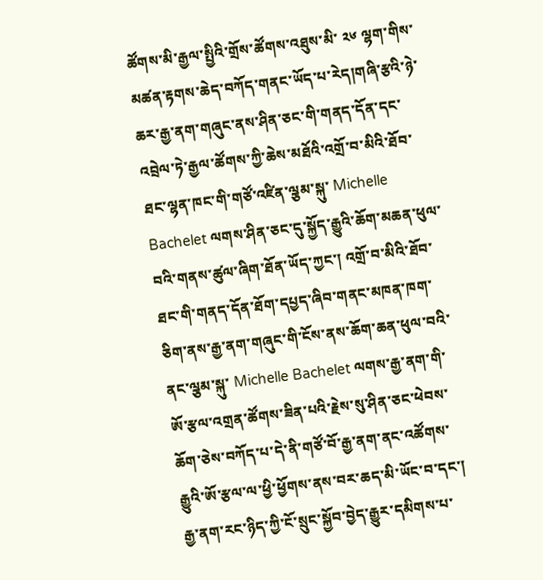ཚོགས་མི་རྒྱལ་སྤྱིའི་གྲོས་ཚོགས་འཐུས་མི་ ༢༦ ལྷག་གིས་མཚན་རྟགས་ཆེད་བཀོད་གནང་ཡོད་པ་རེད།གཞི་རྩའི་ཉེ་ཆར་རྒྱ་ནག་གཞུང་ནས་ཤིན་ཅང་གི་གནད་དོན་དང་འབྲེལ་ཏེ་རྒྱལ་ཚོགས་ཀྱི་ཆེས་མཐོའི་འགྲོ་བ་མིའི་ཐོབ་ཐང་ལྷན་ཁང་གི་གཙོ་འཛིན་ལྕམ་སྐུ་ Michelle Bachelet ལགས་ཤིན་ཅང་དུ་སྐྱོད་རྒྱུའི་ཆོག་མཆན་ཕུལ་བའི་གནས་ཚུལ་ཞིག་ཐོན་ཡོད་ཀྱང་། འགྲོ་བ་མིའི་ཐོབ་ཐང་གི་གནད་དོན་ཐོག་དཔྱད་ཞིབ་གནང་མཁན་ཁག་ཅིག་ནས་རྒྱ་ནག་གཞུང་གི་ངོས་ནས་ཆོག་ཆན་ཕུལ་བའི་ནང་ལྕམ་སྐུ་ Michelle Bachelet ལགས་རྒྱ་ནག་གི་ཨོ་རྩལ་འགྲན་ཚོགས་ཟིན་པའི་རྗེས་སུ་ཤིན་ཅང་ཕེབས་ཆོག་ཅེས་བཀོད་པ་དེ་ནི་གཙོ་བོ་རྒྱ་ནག་ནང་འཚོགས་རྒྱུའི་ཨོ་རྩལ་ལ་ཕྱི་ཕྱོགས་ནས་བར་ཆད་མི་ཡོང་བ་དང་། རྒྱ་ནག་རང་ཉིད་ཀྱི་ངོ་སྲུང་སྐྱོབ་བྱེད་རྒྱུར་དམིགས་པ་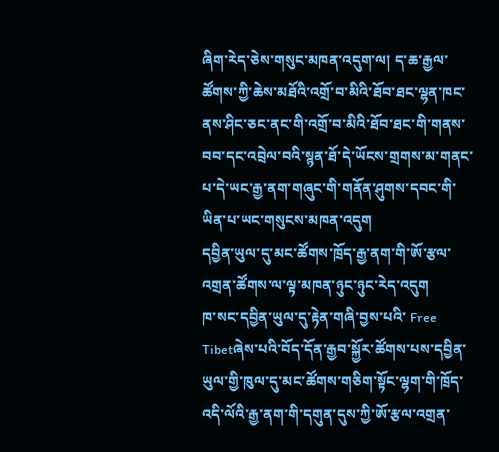ཞིག་རེད་ཅེས་གསུང་མཁན་འདུག་ལ། ད་ཆ་རྒྱལ་ཚོགས་ཀྱི་ཆེས་མཐོའི་འགྲོ་བ་མིའི་ཐོབ་ཐང་ལྷན་ཁང་ནས་ཤིང་ཅང་ནང་གི་འགྲོ་བ་མིའི་ཐོབ་ཐང་གི་གནས་བབ་དང་འབྲེལ་བའི་སྙན་ཐོ་དེ་ཡོངས་གྲགས་མ་གནང་པ་དེ་ཡང་རྒྱ་ནག་གཞུང་གི་གནོན་ཤུགས་དབང་གི་ཡིན་པ་ཡང་གསུངས་མཁན་འདུག
དབྱིན་ཡུལ་དུ་མང་ཚོགས་ཁྲོད་རྒྱ་ནག་གི་ཨོ་རྩལ་འགྲན་ཚོགས་ལ་ལྟ་མཁན་ཉུང་ཉུང་རེད་འདུག
ཁ་སང་དབྱིན་ཡུལ་དུ་རྟེན་གཞི་བྱས་པའི་ Free Tibetཞེས་པའི་བོད་དོན་རྒྱབ་སྐྱོར་ཚོགས་པས་དབྱིན་ཡུལ་གྱི་ཁུལ་དུ་མང་ཚོགས་གཅིག་སྟོང་ལྷག་གི་ཁྲོད་འདི་ལོའི་རྒྱ་ནག་གི་དགུན་དུས་ཀྱི་ཨོ་རྩལ་འགྲན་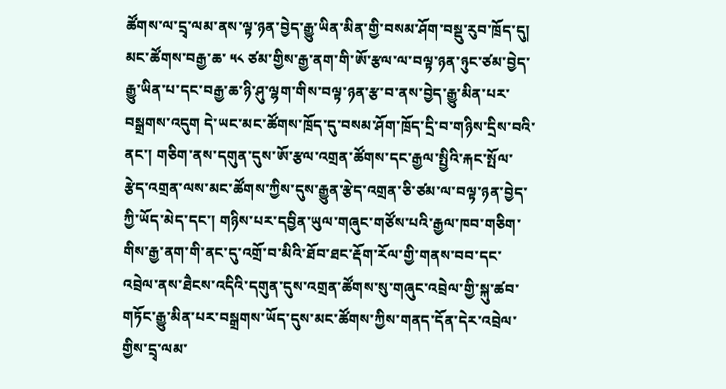ཚོགས་ལ་དྲྭ་ལམ་ནས་ལྟ་ཉན་བྱེད་རྒྱུ་ཡིན་མིན་གྱི་བསམ་ཤོག་བསྡུ་རུབ་ཁྲོད་དུ། མང་ཚོགས་བརྒྱ་ཆ་ ༥༨ ཙམ་གྱིས་རྒྱ་ནག་གི་ཨོ་རྩལ་ལ་བལྟ་ཉན་ཉུང་ཙམ་བྱེད་རྒྱུ་ཡིན་པ་དང་བརྒྱ་ཆ་ཉི་ཤུ་ལྷག་གིས་བལྟ་ཉན་རྩ་བ་ནས་བྱེད་རྒྱུ་མིན་པར་བསྒྲགས་འདུག དེ་ཡང་མང་ཚོགས་ཁྲོད་དུ་བསམ་ཤོག་ཁྲོད་དྲི་བ་གཉིས་དྲིས་བའི་ནང་། གཅིག་ནས་དགུན་དུས་ཨོ་རྩལ་འགྲན་ཚོགས་དང་རྒྱལ་སྤྱིའི་རྐང་སྤོལ་རྩེད་འགྲན་ལས་མང་ཚོགས་ཀྱིས་དུས་རྒྱུན་རྩེད་འགྲན་ཅི་ཙམ་ལ་བལྟ་ཉན་བྱེད་ཀྱི་ཡོད་མེད་དང་། གཉིས་པར་དབྱིན་ཡུལ་གཞུང་གཙོས་པའི་རྒྱལ་ཁབ་གཅིག་གིས་རྒྱ་ནག་གི་ནང་དུ་འགྲོ་བ་མིའི་ཐོབ་ཐང་རྡོག་རོལ་གྱི་གནས་བབ་དང་འབྲེལ་ནས་ཐཻངས་འདིའི་དགུན་དུས་འགྲན་ཚོགས་སུ་གཞུང་འབྲེལ་གྱི་སྐུ་ཚབ་གཏོང་རྒྱུ་མིན་པར་བསྒྲགས་ཡོད་དུས་མང་ཚོགས་ཀྱིས་གནད་དོན་དེར་འབྲེལ་གྱིས་དྲྭ་ལམ་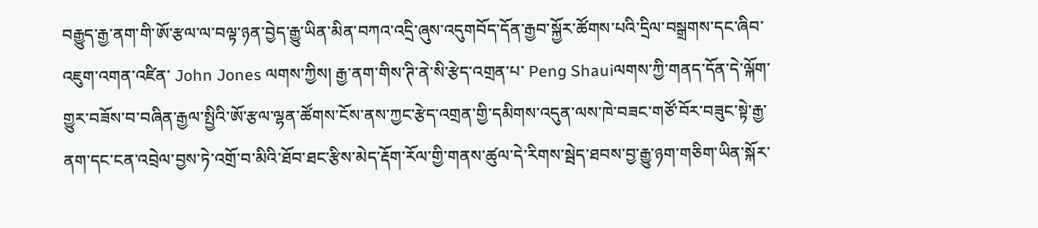བརྒྱུད་རྒྱ་ནག་གི་ཨོ་རྩལ་ལ་བལྟ་ཉན་བྱེད་རྒྱུ་ཡིན་མིན་བཀའ་འདྲི་ཞུས་འདུགབོད་དོན་རྒྱབ་སྐྱོར་ཚོགས་པའི་དྲིལ་བསྒྲགས་དང་ཞིབ་འཇུག་འགན་འཛིན་ John Jones ལགས་ཀྱིས། རྒྱ་ནག་གིས་ཊི་ནེ་སི་རྩེད་འགྲན་པ་ Peng Shauiལགས་ཀྱི་གནད་དོན་དེ་ལྐོག་གྱུར་བཟོས་བ་བཞིན་རྒྱལ་སྤྱིའི་ཨོ་རྩལ་ལྷན་ཚོགས་ངོས་ནས་ཀྱང་རྩེད་འགྲན་གྱི་དམིགས་འདུན་ལས་ཁེ་བཟང་གཙོ་བོར་བཟུང་སྟེ་རྒྱ་ནག་དང་ངན་འབྲེལ་བྱས་ཏེ་འགྲོ་བ་མིའི་ཐོབ་ཐང་རྩིས་མེད་རྡོག་རོལ་གྱི་གནས་ཚུལ་དེ་རིགས་སྦེད་ཐབས་བྱ་རྒྱུ་ཉག་གཅིག་ཡིན་སྐོར་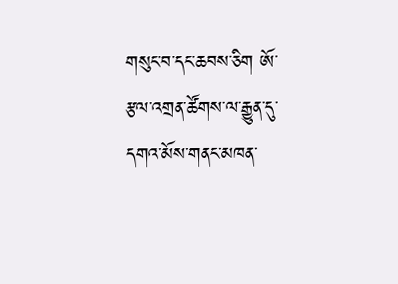གསུང་བ་དང་ཆབས་ཅིག ཨོ་རྩལ་འགྲན་ཚོགས་ལ་རྒྱུན་དུ་དགའ་མོས་གནང་མཁན་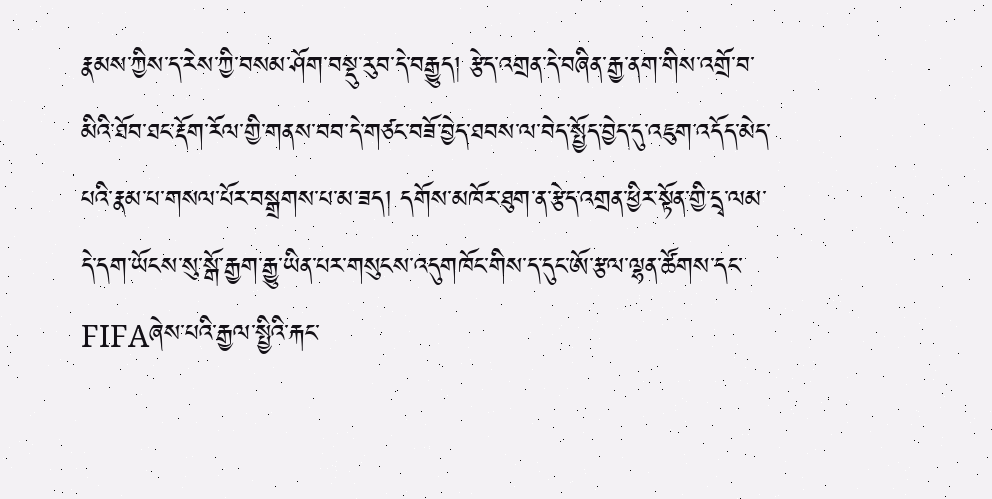རྣམས་ཀྱིས་ད་རེས་ཀྱི་བསམ་ཤོག་བསྡུ་རུབ་དེ་བརྒྱུད། རྩེད་འགྲན་དེ་བཞིན་རྒྱ་ནག་གིས་འགྲོ་བ་མིའི་ཐོབ་ཐང་རྡོག་རོལ་གྱི་གནས་བབ་དེ་གཙང་བཟོ་བྱེད་ཐབས་ལ་བེད་སྤྱོད་བྱེད་དུ་འཇུག་འདོད་མེད་པའི་རྣམ་པ་གསལ་པོར་བསྒྲགས་པ་མ་ཟད། དགོས་མཁོར་ཐུག་ན་རྩེད་འགྲན་ཕྱིར་སྟོན་གྱི་དྲྭ་ལམ་དེ་དག་ཡོངས་སུ་སྒོ་རྒྱག་རྒྱུ་ཡིན་པར་གསུངས་འདུགཁོང་གིས་ད་དུང་ཨོ་རྩལ་ལྷན་ཚོགས་དང་FIFAཞེས་པའི་རྒྱལ་སྤྱིའི་རྐང་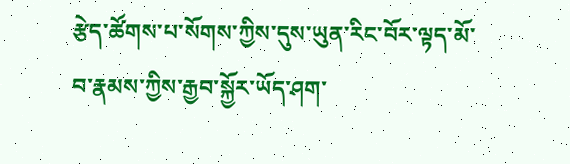རྩེད་ཚོགས་པ་སོགས་ཀྱིས་དུས་ཡུན་རིང་བོར་ལྟད་མོ་བ་རྣམས་ཀྱིས་རྒྱབ་སྐྱོར་ཡོད་ཤག་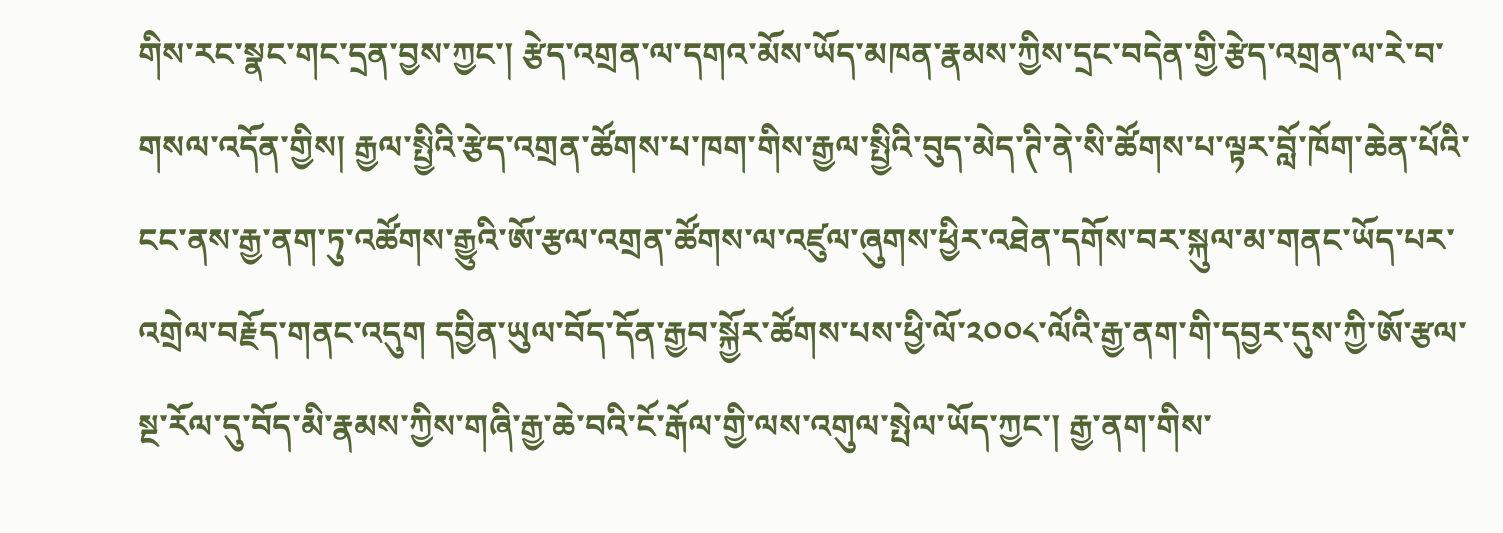གིས་རང་སྣང་གང་དྲན་བྱས་ཀྱང་། རྩེད་འགྲན་ལ་དགའ་མོས་ཡོད་མཁན་རྣམས་ཀྱིས་དྲང་བདེན་གྱི་རྩེད་འགྲན་ལ་རེ་བ་གསལ་འདོན་གྱིས། རྒྱལ་སྤྱིའི་རྩེད་འགྲན་ཚོགས་པ་ཁག་གིས་རྒྱལ་སྤྱིའི་བུད་མེད་ཊི་ནེ་སི་ཚོགས་པ་ལྟར་བློ་ཁོག་ཆེན་པོའི་ངང་ནས་རྒྱ་ནག་ཏུ་འཚོགས་རྒྱུའི་ཨོ་རྩལ་འགྲན་ཚོགས་ལ་འཛུལ་ཞུགས་ཕྱིར་འཐེན་དགོས་བར་སྐུལ་མ་གནང་ཡོད་པར་འགྲེལ་བརྗོད་གནང་འདུག དབྱིན་ཡུལ་བོད་དོན་རྒྱབ་སྐྱོར་ཚོགས་པས་ཕྱི་ལོ་༢༠༠༨་ལོའི་རྒྱ་ནག་གི་དབྱར་དུས་ཀྱི་ཨོ་རྩལ་སྔ་རོལ་དུ་བོད་མི་རྣམས་ཀྱིས་གཞི་རྒྱ་ཆེ་བའི་ངོ་རྒོལ་གྱི་ལས་འགུལ་སྤེལ་ཡོད་ཀྱང་། རྒྱ་ནག་གིས་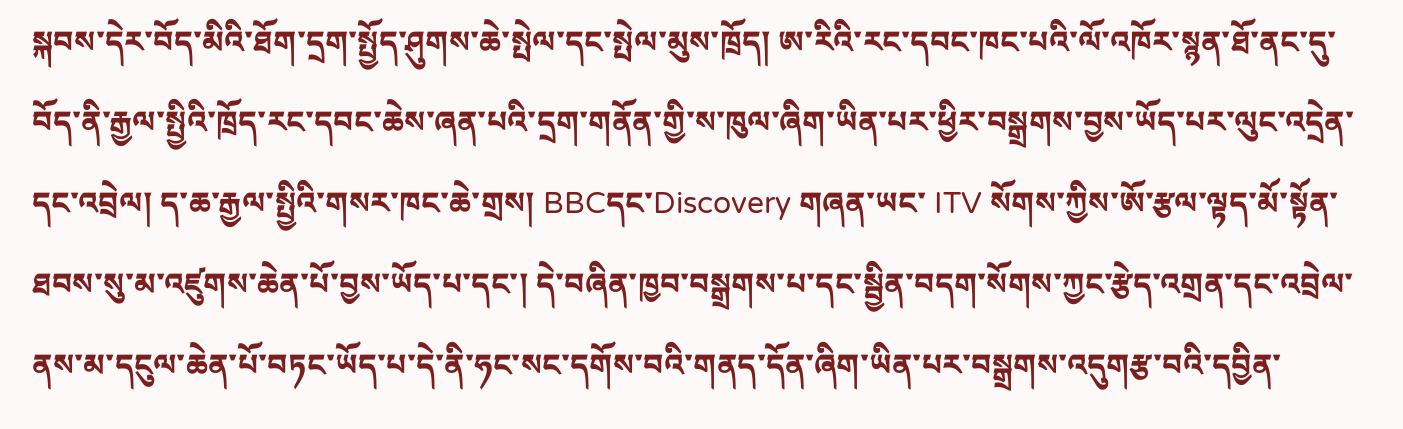སྐབས་དེར་བོད་མིའི་ཐོག་དྲག་སྤྱོད་ཤུགས་ཆེ་སྤེལ་དང་སྤེལ་མུས་ཁྲོད། ཨ་རིའི་རང་དབང་ཁང་པའི་ལོ་འཁོར་སྙན་ཐོ་ནང་དུ་བོད་ནི་རྒྱལ་སྤྱིའི་ཁྲོད་རང་དབང་ཆེས་ཞན་པའི་དྲག་གནོན་གྱི་ས་ཁུལ་ཞིག་ཡིན་པར་ཕྱིར་བསྒྲགས་བྱས་ཡོད་པར་ལུང་འདྲེན་དང་འབྲེལ། ད་ཆ་རྒྱལ་སྤྱིའི་གསར་ཁང་ཆེ་གྲས། BBCདང་Discovery གཞན་ཡང་ ITV སོགས་ཀྱིས་ཨོ་རྩལ་ལྟད་མོ་སྟོན་ཐབས་སུ་མ་འཛུགས་ཆེན་པོ་བྱས་ཡོད་པ་དང་། དེ་བཞིན་ཁྱབ་བསྒྲགས་པ་དང་སྦྱིན་བདག་སོགས་ཀྱང་རྩེད་འགྲན་དང་འབྲེལ་ནས་མ་དངུལ་ཆེན་པོ་བཏང་ཡོད་པ་དེ་ནི་ཧང་སང་དགོས་བའི་གནད་དོན་ཞིག་ཡིན་པར་བསྒྲགས་འདུགརྩ་བའི་དབྱིན་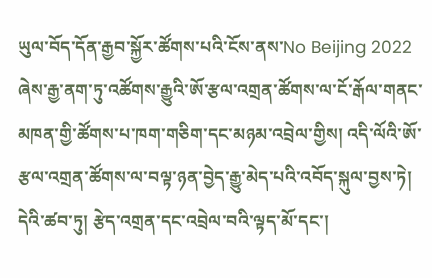ཡུལ་བོད་དོན་རྒྱབ་སྐྱོར་ཚོགས་པའི་ངོས་ནས་No Beijing 2022 ཞེས་རྒྱ་ནག་ཏུ་འཚོགས་རྒྱུའི་ཨོ་རྩལ་འགྲན་ཚོགས་ལ་ངོ་རྒོལ་གནང་མཁན་གྱི་ཚོགས་པ་ཁག་གཅིག་དང་མཉམ་འབྲེལ་གྱིས། འདི་ལོའི་ཨོ་རྩལ་འགྲན་ཚོགས་ལ་བལྟ་ཉན་བྱེད་རྒྱུ་མེད་པའི་འབོད་སྐུལ་བྱས་ཏེ། དེའི་ཚབ་ཏུ། རྩེད་འགྲན་དང་འབྲེལ་བའི་ལྟད་མོ་དང་།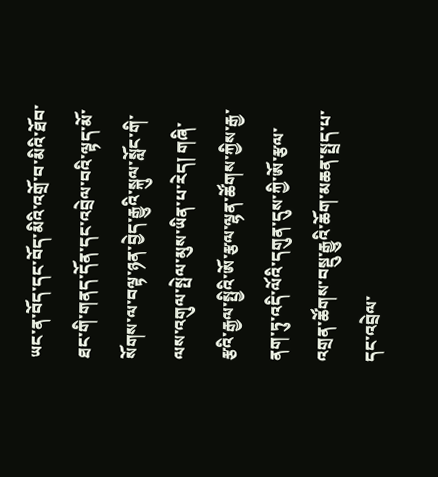ཡང་ན་བོད་དང་བོད་མིའི་འགྲོ་བ་མིའི་ཐོབ་ཐང་གི་གནད་དོན་དང་འབྲེལ་བའི་ལྟད་མོ་སོགས་ལ་བལྟ་ཉན་བྱེད་རྒྱུའི་སྐུལ་སློང་གི་ལས་འགུལ་སྤེལ་མུས་ཡིན་པ་རེད། གཞི་རྩའི་རྒྱལ་སྤྱིའི་ཨོ་རྩལ་ལྷན་ཚོགས་ཀྱིས་རྒྱ་ནག་ཏུ་འདི་ལོའི་དགུན་དུས་ཀྱི་ཨོ་རྩལ་འགྲན་ཚོགས་བསྡུ་རྒྱུའི་ཆོག་མཆན་སྤྲད་པ་དང་འབྲེལ་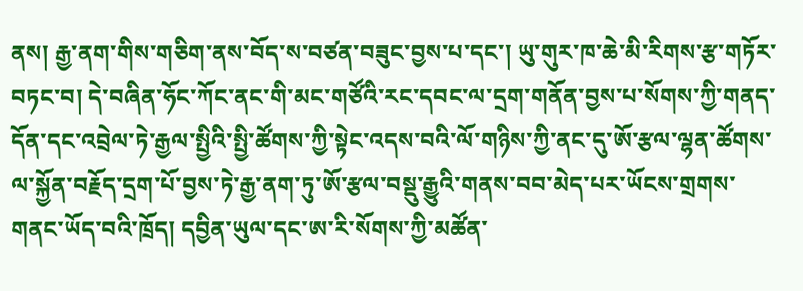ནས། རྒྱ་ནག་གིས་གཅིག་ནས་བོད་ས་བཙན་བཟུང་བྱས་པ་དང་། ཡུ་གུར་ཁ་ཆེ་མི་རིགས་རྩ་གཏོར་བཏང་བ། དེ་བཞིན་ཧོང་ཀོང་ནང་གི་མང་གཙོའི་རང་དབང་ལ་དྲག་གནོན་བྱས་པ་སོགས་ཀྱི་གནད་དོན་དང་འབྲེལ་ཏེ་རྒྱལ་སྤྱིའི་སྤྱི་ཚོགས་ཀྱི་སྟེང་འདས་བའི་ལོ་གཉིས་ཀྱི་ནང་དུ་ཨོ་རྩལ་ལྷན་ཚོགས་ལ་སྐྱོན་བརྗོད་དྲག་པོ་བྱས་ཏེ་རྒྱ་ནག་ཏུ་ཨོ་རྩལ་བསྡུ་རྒྱུའི་གནས་བབ་མེད་པར་ཡོངས་གྲགས་གནང་ཡོད་བའི་ཁྲོད། དབྱིན་ཡུལ་དང་ཨ་རི་སོགས་ཀྱི་མཚོན་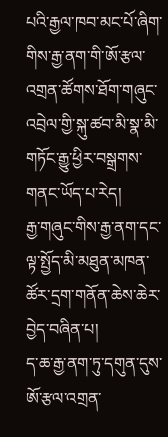པའི་རྒྱལ་ཁབ་མང་པོ་ཞིག་གིས་རྒྱ་ནག་གི་ཨོ་རྩལ་འགྲན་ཚོགས་ཐོག་གཞུང་འབྲེལ་གྱི་སྐུ་ཚབ་མི་སྣ་མི་གཏོང་རྒྱུ་ཕྱིར་བསྒྲགས་གནང་ཡོད་པ་རེད།
རྒྱ་གཞུང་གིས་རྒྱ་ནག་དང་ལྟ་སྤྱོད་མི་མཐུན་མཁན་ཚོར་དྲག་གནོན་ཆེས་ཆེར་བྱེད་བཞིན་པ།
ད་ཆ་རྒྱ་ནག་ཏུ་དགུན་དུས་ཨོ་རྩལ་འགྲན་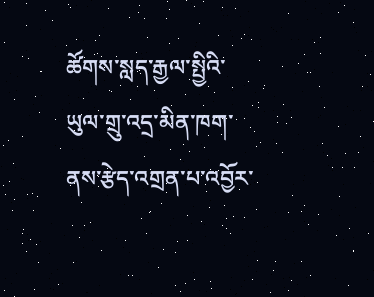ཚོགས་སླད་རྒྱལ་སྤྱིའི་ཡུལ་གྲུ་འདྲ་མིན་ཁག་ནས་རྩེད་འགྲན་པ་འབྱོར་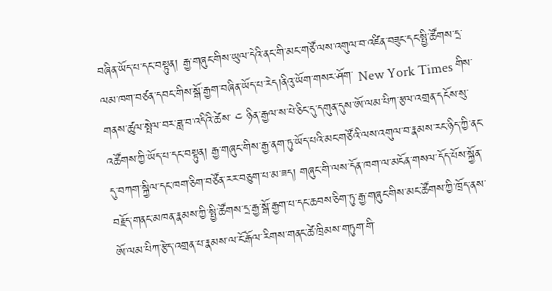བཞིན་ཡོད་པ་དང་བསྟུན། རྒྱ་གཞུང་གིས་ཡུལ་དེའི་ནང་གི་མང་གཙོ་ལས་འགུལ་བ་འཛིན་བཟུང་དང་སྤྱི་ཚོགས་དྲ་ལམ་ཁག་བཙན་དབང་གིས་སྒོ་རྒྱག་བཞིན་ཡོད་པ་རེད།ནིའུ་ཡོག་གསར་ཤོག་ New York Times གིས་གནས་ཚུལ་སྤེལ་བར་ཟླ་བ་འདིའི་ཚེས་ ༤ ཉིན་རྒྱལ་ས་པེ་ཅིང་དུ་དགུན་དུས་ཨོ་ལམ་པིཀ་རྩལ་འགྲན་དངོས་སུ་འཚོགས་ཀྱི་ཡོད་པ་དང་བསྟུན། རྒྱ་གཞུང་གིས་རྒྱ་ནག་ཏུ་ཡོད་པའི་མང་གཙོའི་ལས་འགུལ་བ་རྣམས་རང་ཉིད་ཀྱི་ནང་དུ་བཀག་སྐྱིལ་དང་ཁག་ཅིག་བཙོན་རར་བཅུག་པ་མ་ཟད། གཞུང་གི་ལས་དོན་ཁག་ལ་མངོན་གསལ་དོད་པོས་སྐྱོན་བརྗོད་གནང་མཁན་རྣམས་ཀྱི་སྤྱི་ཚོགས་དྲ་རྒྱ་སྒོ་རྒྱག་པ་དང་ཆབས་ཅིག་ཏུ་རྒྱ་གཞུང་གིས་མང་ཚོགས་ཀྱི་ཁྲོད་ནས་ཨོ་ལམ་པིཀ་རྩེད་འགྲན་པ་རྣམས་ལ་ངོ་རྒོལ་རིགས་གནང་ཚེ་ཁྲིམས་གཏུག་གི་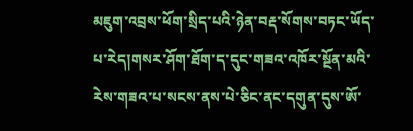མཇུག་འབྲས་ཕོག་སྲིད་པའི་ཉེན་བརྡ་སོགས་བཏང་ཡོད་པ་རེད།གསར་ཤོག་ཐོག་ད་དུང་གཟའ་འཁོར་སྔོན་མའི་རེས་གཟའ་པ་སངས་ནས་པེ་ཅིང་ནང་དགུན་དུས་ཨོ་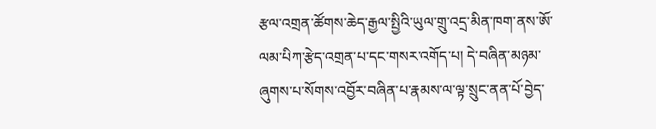རྩལ་འགྲན་ཚོགས་ཆེད་རྒྱལ་སྤྱིའི་ཡུལ་གྲུ་འདྲ་མིན་ཁག་ནས་ཨོ་ལམ་པིཀ་རྩེད་འགྲན་པ་དང་གསར་འགོད་པ། དེ་བཞིན་མཉམ་ཞུགས་པ་སོགས་འབྱོར་བཞིན་པ་རྣམས་ལ་ལྟ་སྲུང་ནན་པོ་བྱེད་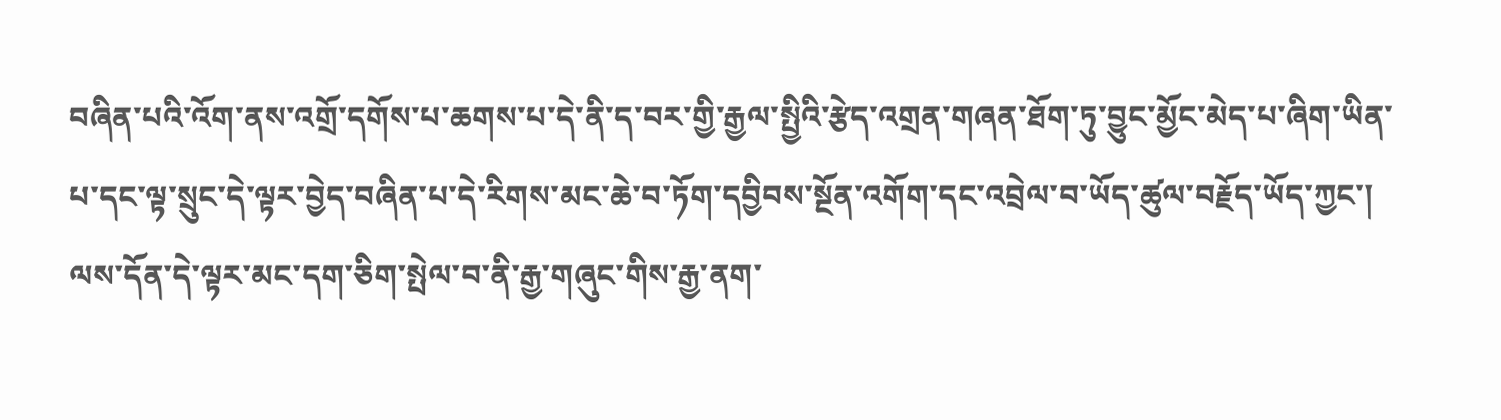བཞིན་པའི་འོག་ནས་འགྲོ་དགོས་པ་ཆགས་པ་དེ་ནི་ད་བར་གྱི་རྒྱལ་སྤྱིའི་རྩེད་འགྲན་གཞན་ཐོག་ཏུ་བྱུང་མྱོང་མེད་པ་ཞིག་ཡིན་པ་དང་ལྟ་སྲུང་དེ་ལྟར་བྱེད་བཞིན་པ་དེ་རིགས་མང་ཆེ་བ་ཏོག་དབྱིབས་སྔོན་འགོག་དང་འབྲེལ་བ་ཡོད་ཚུལ་བརྗོད་ཡོད་ཀྱང་། ལས་དོན་དེ་ལྟར་མང་དག་ཅིག་སྤེལ་བ་ནི་རྒྱ་གཞུང་གིས་རྒྱ་ནག་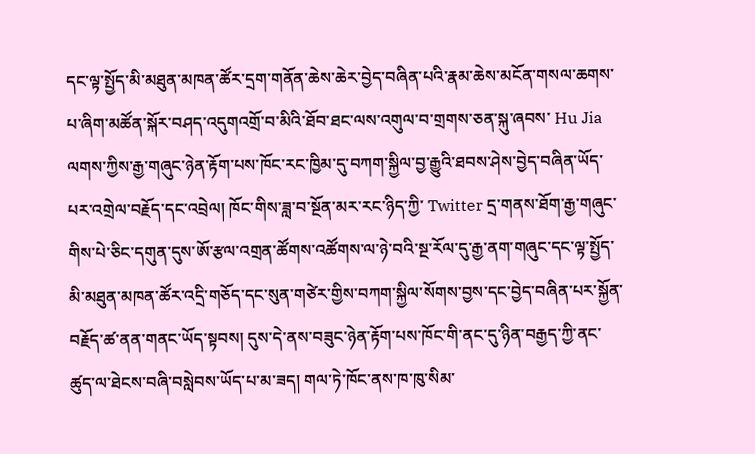དང་ལྟ་སྤྱོད་མི་མཐུན་མཁན་ཚོར་དྲག་གནོན་ཆེས་ཆེར་བྱེད་བཞིན་པའི་རྣམ་ཆེས་མངོན་གསལ་ཆགས་པ་ཞིག་མཚོན་སྐོར་བཤད་འདུགའགྲོ་བ་མིའི་ཐོབ་ཐང་ལས་འགུལ་བ་གྲགས་ཅན་སྐུ་ཞབས་ Hu Jia ལགས་ཀྱིས་རྒྱ་གཞུང་ཉེན་རྟོག་པས་ཁོང་རང་ཁྱིམ་དུ་བཀག་སྐྱིལ་བྱ་རྒྱུའི་ཐབས་ཤེས་བྱེད་བཞིན་ཡོད་པར་འགྲེལ་བརྗོད་དང་འབྲེལ། ཁོང་གིས་ཟླ་བ་སྔོན་མར་རང་ཉིད་ཀྱི་ Twitter དྲ་གནས་ཐོག་རྒྱ་གཞུང་གིས་པེ་ཅིང་དགུན་དུས་ཨོ་རྩལ་འགྲན་ཚོགས་འཚོགས་ལ་ཉེ་བའི་སྔ་རོལ་དུ་རྒྱ་ནག་གཞུང་དང་ལྟ་སྤྱོད་མི་མཐུན་མཁན་ཚོར་འདྲི་གཅོད་དང་སུན་གཙེར་གྱིས་བཀག་སྐྱིལ་སོགས་བྱས་དང་བྱེད་བཞིན་པར་སྐྱོན་བརྗོད་ཚ་ནན་གནང་ཡོད་སྟབས། དུས་དེ་ནས་བཟུང་ཉེན་རྟོག་པས་ཁོང་གི་ནང་དུ་ཉིན་བརྒྱད་ཀྱི་ནང་ཚུད་ལ་ཐེངས་བཞི་བསླེབས་ཡོད་པ་མ་ཟད། གལ་ཏེ་ཁོང་ནས་ཁ་ཁུ་སིམ་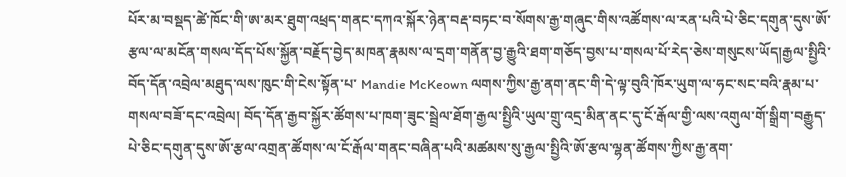པོར་མ་བསྡད་ཚེ་ཁོང་གི་ཨ་མར་ཐུག་འཕྲད་གནང་དཀའ་སྐོར་ཉེན་བརྡ་བཏང་བ་སོགས་རྒྱ་གཞུང་གིས་འཚོགས་ལ་རན་པའི་པེ་ཅིང་དགུན་དུས་ཨོ་རྩལ་ལ་མངོན་གསལ་དོད་པོས་སྐྱོན་བརྗོད་བྱེད་མཁན་རྣམས་ལ་དྲག་གནོན་བྱ་རྒྱུའི་ཐག་གཅོད་བྱས་པ་གསལ་པོ་རེད་ཅེས་གསུངས་ཡོད།རྒྱལ་སྤྱིའི་བོད་དོན་འབྲེལ་མཐུད་ལས་ཁུང་གི་ངེས་སྟོན་པ་ Mandie McKeown ལགས་ཀྱིས་རྒྱ་ནག་ནང་གི་དེ་ལྟ་བུའི་ཁོར་ཡུག་ལ་ཧང་སང་བའི་རྣམ་པ་གསལ་བཟོ་དང་འབྲེལ། བོད་དོན་རྒྱབ་སྐྱོར་ཚོགས་པ་ཁག་ཟུང་སྦྲེལ་ཐོག་རྒྱལ་སྤྱིའི་ཡུལ་གྲུ་འདྲ་མིན་ནང་དུ་ངོ་རྒོལ་གྱི་ལས་འགུལ་གོ་སྒྲིག་བརྒྱུད་པེ་ཅིང་དགུན་དུས་ཨོ་རྩལ་འགྲན་ཚོགས་ལ་ངོ་རྒོལ་གནང་བཞིན་པའི་མཚམས་སུ་རྒྱལ་སྤྱིའི་ཨོ་རྩལ་ལྷན་ཚོགས་ཀྱིས་རྒྱ་ནག་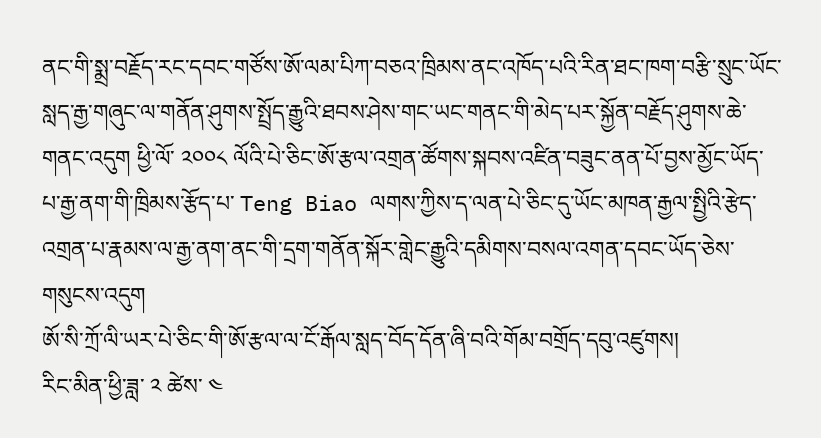ནང་གི་སྨྲ་བརྗོད་རང་དབང་གཙོས་ཨོ་ལམ་པིཀ་བཅའ་ཁྲིམས་ནང་འཁོད་པའི་རིན་ཐང་ཁག་བརྩི་སྲུང་ཡོང་སླད་རྒྱ་གཞུང་ལ་གནོན་ཤུགས་སྤྲོད་རྒྱུའི་ཐབས་ཤེས་གང་ཡང་གནང་གི་མེད་པར་སྐྱོན་བརྗོད་ཤུགས་ཆེ་གནང་འདུག ཕྱི་ལོ་ ༢༠༠༨ ལོའི་པེ་ཅིང་ཨོ་རྩལ་འགྲན་ཚོགས་སྐབས་འཛིན་བཟུང་ནན་པོ་བྱས་མྱོང་ཡོད་པ་རྒྱ་ནག་གི་ཁྲིམས་རྩོད་པ་ Teng Biao ལགས་ཀྱིས་ད་ལན་པེ་ཅིང་དུ་ཡོང་མཁན་རྒྱལ་སྤྱིའི་རྩེད་འགྲན་པ་རྣམས་ལ་རྒྱ་ནག་ནང་གི་དྲག་གནོན་སྐོར་གླེང་རྒྱུའི་དམིགས་བསལ་འགན་དབང་ཡོད་ཅེས་གསུངས་འདུག
ཨོ་སི་ཀྲོ་ལི་ཡར་པེ་ཅིང་གི་ཨོ་རྩལ་ལ་ངོ་རྒོལ་སླད་བོད་དོན་ཞི་བའི་གོམ་བགྲོད་དབུ་འཛུགས།
རིང་མིན་ཕྱི་ཟླ་ ༢ ཚེས་ ༤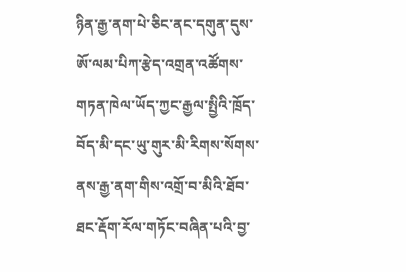ཉིན་རྒྱ་ནག་པེ་ཅིང་ནང་དགུན་དུས་ཨོ་ལམ་པིཀ་རྩེད་འགྲན་འཚོགས་གཏན་ཁེལ་ཡོད་ཀྱང་རྒྱལ་སྤྱིའི་ཁྲོད་བོད་མི་དང་ཡུ་གུར་མི་རིགས་སོགས་ནས་རྒྱ་ནག་གིས་འགྲོ་བ་མིའི་ཐོབ་ཐང་རྡོག་རོལ་གཏོང་བཞིན་པའི་བྱ་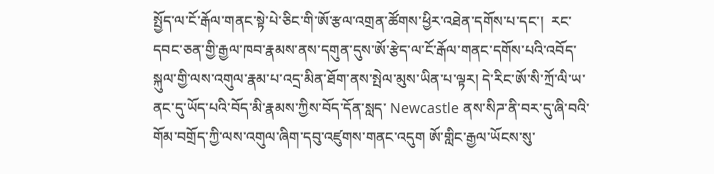སྤྱོད་ལ་ངོ་རྒོལ་གནང་སྟེ་པེ་ཅིང་གི་ཨོ་རྩལ་འགྲན་ཚོགས་ཕྱིར་འཐེན་དགོས་པ་དང་།  རང་དབང་ཅན་གྱི་རྒྱལ་ཁབ་རྣམས་ནས་དགུན་དུས་ཨོ་རྩེད་ལ་ངོ་རྒོལ་གནང་དགོས་པའི་འབོད་སྐུལ་གྱི་ལས་འགུལ་རྣམ་པ་འདྲ་མིན་ཐོག་ནས་སྤེལ་མུས་ཡིན་པ་ལྟར། དེ་རིང་ཨོ་སི་ཀྲོ་ལི་ཡ་ནང་དུ་ཡོད་པའི་བོད་མི་རྣམས་ཀྱིས་བོད་དོན་སླད་ Newcastle ནས་སིཌ་ནི་བར་དུ་ཞི་བའི་གོམ་བགྲོད་ཀྱི་ལས་འགུལ་ཞིག་དབུ་འཛུགས་གནང་འདུག ཨོ་གླིང་རྒྱལ་ཡོངས་སུ་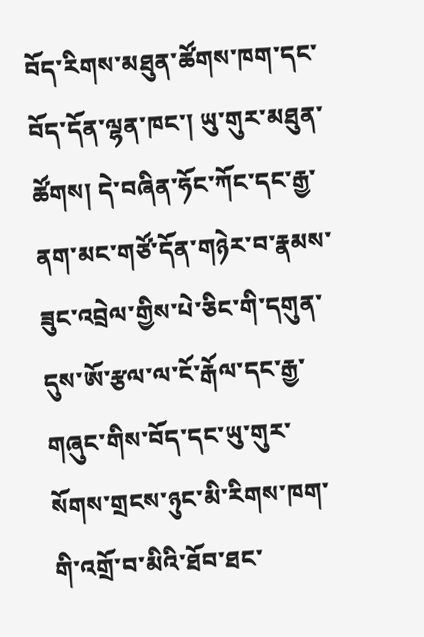བོད་རིགས་མཐུན་ཚོགས་ཁག་དང་བོད་དོན་ལྷན་ཁང་། ཡུ་གུར་མཐུན་ཚོགས། དེ་བཞིན་ཧོང་ཀོང་དང་རྒྱ་ནག་མང་གཙོ་དོན་གཉེར་བ་རྣམས་ཟུང་འབྲེལ་གྱིས་པེ་ཅིང་གི་དགུན་དུས་ཨོ་རྩལ་ལ་ངོ་རྒོལ་དང་རྒྱ་གཞུང་གིས་བོད་དང་ཡུ་གུར་སོགས་གྲངས་ཉུང་མི་རིགས་ཁག་གི་འགྲོ་བ་མིའི་ཐོབ་ཐང་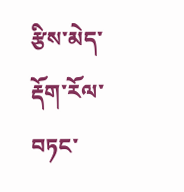རྩིས་མེད་རྡོག་རོལ་བཏང་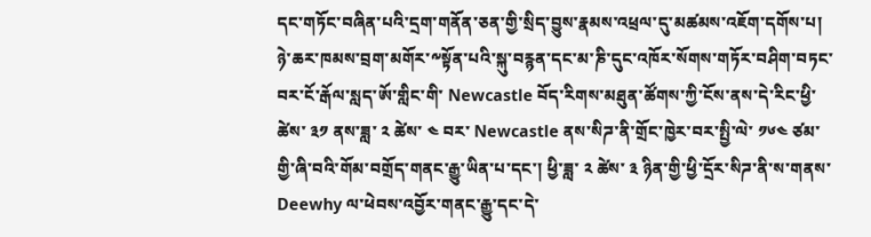དང་གཏོང་བཞིན་པའི་དྲག་གནོན་ཅན་གྱི་སྲིད་བྱུས་རྣམས་འཕྲལ་དུ་མཚམས་འཇོག་དགོས་པ།  ཉེ་ཆར་ཁམས་བྲག་མགོར་༸སྟོན་པའི་སྐུ་བརྙན་དང་མ་ཎི་དུང་འཁོར་སོགས་གཏོར་བཤིག་བཏང་བར་ངོ་རྒོལ་སླད་ཨོ་གླིང་གི་ Newcastle བོད་རིགས་མཐུན་ཚོགས་ཀྱི་ངོས་ནས་དེ་རིང་ཕྱི་ཚེས་ ༣༡ ནས་ཟླ་ ༢ ཚེས་ ༤ བར་ Newcastle ནས་སིཌ་ནི་གྲོང་ཁྱེར་བར་སྤྱི་ལེ་ ༡༦༤ ཙམ་གྱི་ཞི་བའི་གོམ་བགྲོད་གནང་རྒྱུ་ཡིན་པ་དང་། ཕྱི་ཟླ་ ༢ ཚེས་ ༣ ཉིན་གྱི་ཕྱི་དྲོར་སིཌ་ནི་ས་གནས་ Deewhy ལ་ཕེབས་འབྱོར་གནང་རྒྱུ་དང་དེ་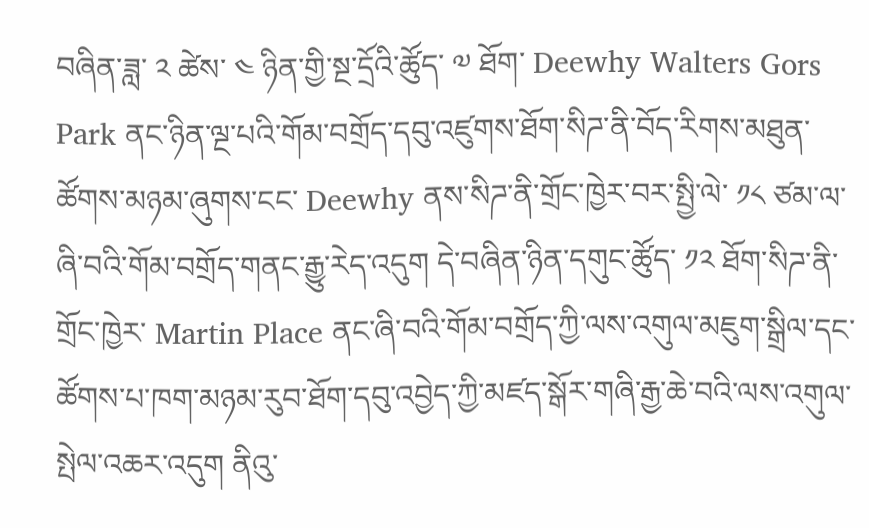བཞིན་ཟླ་ ༢ ཚེས་ ༤ ཉིན་གྱི་སྔ་དྲོའི་ཚོུད་ ༧ ཐོག་ Deewhy Walters Gors Park ནང་ཉིན་ལྔ་པའི་གོམ་བགྲོད་དབུ་འཛུགས་ཐོག་སིཌ་ནི་བོད་རིགས་མཐུན་ཚོགས་མཉམ་ཞུགས་ངང་ Deewhy ནས་སིཌ་ནི་གྲོང་ཁྱེར་བར་སྤྱི་ལེ་ ༡༨ ཙམ་ལ་ཞི་བའི་གོམ་བགྲོད་གནང་རྒྱུ་རེད་འདུག དེ་བཞིན་ཉིན་དགུང་ཚོུད་ ༡༢ ཐོག་སིཌ་ནི་གྲོང་ཁྱེར་ Martin Place ནང་ཞི་བའི་གོམ་བགྲོད་ཀྱི་ལས་འགུལ་མཇུག་སྒྲིལ་དང་ཚོགས་པ་ཁག་མཉམ་རུབ་ཐོག་དབུ་འབྱེད་ཀྱི་མཛད་སྒོར་གཞི་རྒྱ་ཆེ་བའི་ལས་འགུལ་སྤེལ་འཆར་འདུག ནིའུ་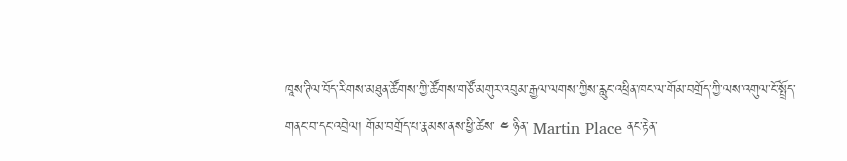ཁཱས་ཊིལ་བོད་རིགས་མཐུན་ཚོགས་ཀྱི་ཚོགས་གཙོ་མགུར་འབུམ་རྒྱལ་ལགས་ཀྱིས་རླུང་འཕྲིན་ཁང་ལ་གོམ་བགྲོད་ཀྱི་ལས་འགུལ་ངོ་སྤྲོད་གནང་བ་དང་འབྲེལ། གོམ་བགྲོད་པ་རྣམས་ནས་ཕྱི་ཚེས་ ༤ ཉིན་ Martin Place ནང་རྟེན་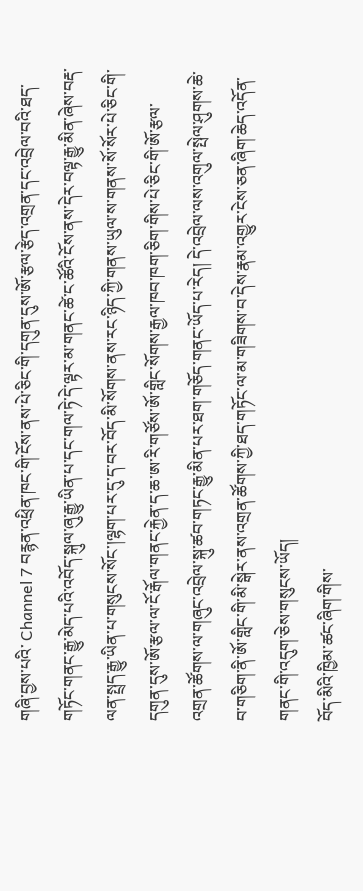གཞི་བྱས་པའི་ Channel 7 བརྙན་འཕྲིན་ཁང་གི་ངོས་ནས་པེ་ཅིང་གི་དགུན་དུས་ཨོ་རྩལ་རྩེད་འགྲན་དང་འབྲེལ་བའི་ཐད་གཏོང་གནང་རྒྱུ་མེད་པའི་འབོད་སྐུལ་ཞུ་རྒྱུ་ཡིན་པ་དང་གལ་ཏེ་དེ་ལྟར་མ་གནང་ཚེ་ང་ཚོའི་ངོས་ནས་དེར་བལྟ་རྒྱུ་མིན་ཞེས་བརྡ་ལན་སྤྲད་རྒྱུ་ཡིན་པ་གསུངས་སོང་།ལྷག་པར་དུ་ད་བར་བོད་མི་སོགས་ནས་རང་ཉིད་ཀྱི་གནས་ཡུལ་ས་གནས་སོ་སོར་པེ་ཅིང་གི་དགུན་དུས་ཨོ་རྩལ་ལ་ངོ་རྒོལ་གནང་རྐྱེན་ད་ཆ་ཨ་རི་གཙོས་ཨོ་གླིང་སོགས་རྒྱལ་ཁབ་ཁག་ཅིག་གིས་པེ་ཅིང་གི་ཨོ་རྩལ་འགྲན་ཚོགས་ལ་གཞུང་འབྲེལ་སྐུ་ཚབ་གཏང་རྒྱུ་མིན་པར་ཐག་གཅོད་གནང་ཡོད་པ་རེད། དེ་འབྲེལ་ལས་འགུལ་སྤེལ་ཤུགས་ཆེ་བ་གཅིག་ནི་ཨོ་གླིང་གི་མི་སྒེར་ནས་འགྲན་ཚོགས་ཀྱི་ཐད་གཏོང་ལ་མ་གཟིགས་བ་དེས་རྣམ་འགྱུར་ངེས་ཅན་ཞིག་ཆེད་འདོན་གནང་གི་འདུག་ཅེས་གསུངས་ཡོད།
བོད་མིའི་ཁྱིམ་ཚང་ཞིག་གིས་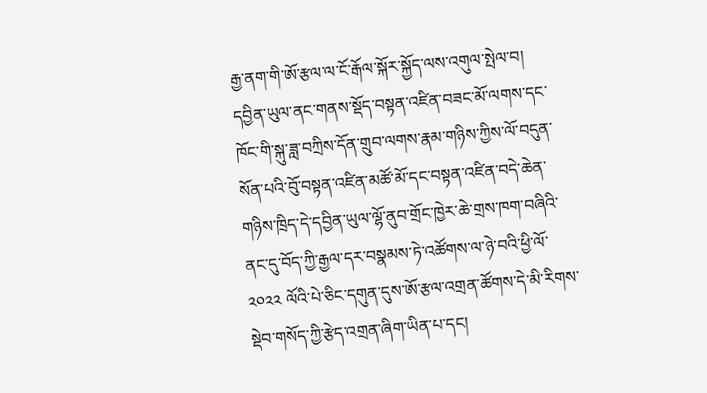རྒྱ་ནག་གི་ཨོ་རྩལ་ལ་ངོ་རྒོལ་སྐོར་སྐྱོད་ལས་འགུལ་སྤེལ་བ།
དབྱིན་ཡུལ་ནང་གནས་སྡོད་བསྟན་འཛིན་བཟང་མོ་ལགས་དང་ཁོང་གི་སྐུ་ཟླ་བཀྲིས་དོན་གྲུབ་ལགས་རྣམ་གཉིས་ཀྱིས་ལོ་བདུན་སོན་པའི་བོུ་བསྟན་འཛིན་མཚོ་མོ་དང་བསྟན་འཛིན་བདེ་ཆེན་གཉིས་ཁྲིད་དེ་དབྱིན་ཡུལ་ལྷོ་ནུབ་གྲོང་ཁྱེར་ཆེ་གྲས་ཁག་བཞིའི་ནང་དུ་བོད་ཀྱི་རྒྱལ་དར་བསྣམས་ཏེ་འཚོགས་ལ་ཉེ་བའི་ཕྱི་ལོ་ ༢༠༢༢ ལོའི་པེ་ཅིང་དགུན་དུས་ཨོ་རྩལ་འགྲན་ཚོགས་དེ་མི་རིགས་སྡེབ་གསོད་ཀྱི་རྩེད་འགྲན་ཞིག་ཡིན་པ་དང།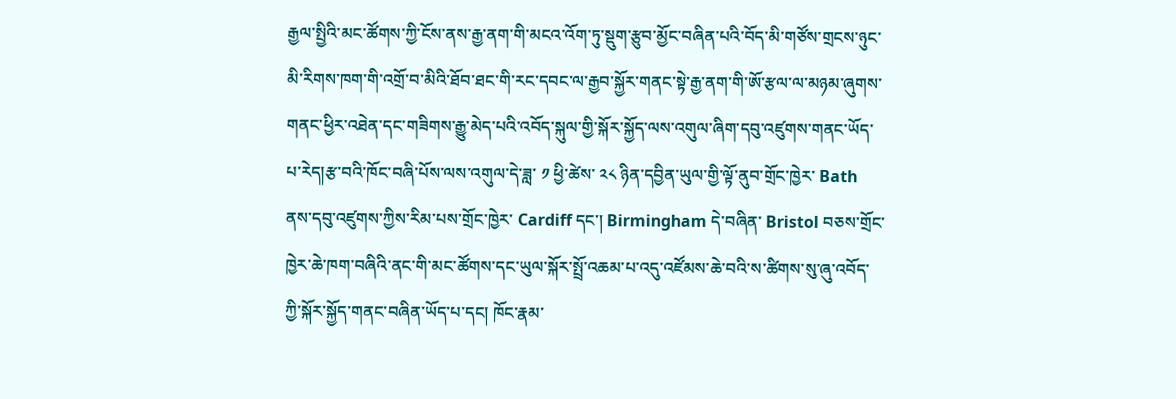རྒྱལ་སྤྱིའི་མང་ཚོགས་ཀྱི་ངོས་ནས་རྒྱ་ནག་གི་མངའ་འོག་ཏུ་སྡུག་རྩུབ་མྱོང་བཞིན་པའི་བོད་མི་གཙོས་གྲངས་ཉུང་མི་རིགས་ཁག་གི་འགྲོ་བ་མིའི་ཐོབ་ཐང་གི་རང་དབང་ལ་རྒྱབ་སྐྱོར་གནང་སྟེ་རྒྱ་ནག་གི་ཨོ་རྩལ་ལ་མཉམ་ཞུགས་གནང་ཕྱིར་འཐེན་དང་གཟིགས་རྒྱུ་མེད་པའི་འབོད་སྐུལ་གྱི་སྐོར་སྐྱོད་ལས་འགུལ་ཞིག་དབུ་འཛུགས་གནང་ཡོད་པ་རེད།རྩ་བའི་ཁོང་བཞི་པོས་ལས་འགུལ་དེ་ཟླ་ ༡ ཕྱི་ཚེས་ ༢༨ ཉིན་དབྱིན་ཡུལ་གྱི་ལྟོ་ནུབ་གྲོང་ཁྱེར་ Bath ནས་དབུ་འཛུགས་ཀྱིས་རིམ་པས་གྲོང་ཁྱེར་ Cardiff དང་། Birmingham དེ་བཞིན་ Bristol བཅས་གྲོང་ཁྱེར་ཆེ་ཁག་བཞིའི་ནང་གི་མང་ཚོགས་དང་ཡུལ་སྐོར་སྤྲོ་འཆམ་པ་འདུ་འཛོམས་ཆེ་བའི་ས་ཚིགས་སུ་ཞུ་འབོད་ཀྱི་སྐོར་སྐྱོད་གནང་བཞིན་ཡོད་པ་དང། ཁོང་རྣམ་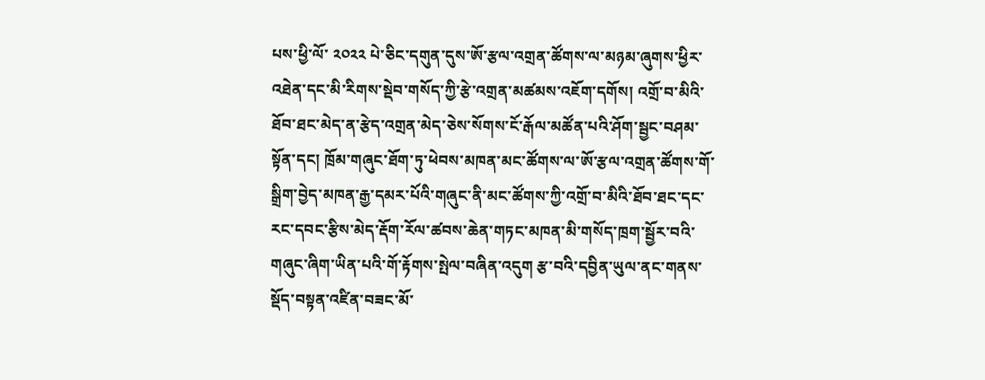པས་ཕྱི་ལོ་ ༢༠༢༢ པེ་ཅིང་དགུན་དུས་ཨོ་རྩལ་འགྲན་ཚོགས་ལ་མཉམ་ཞུགས་ཕྱིར་འཐེན་དང་མི་རིགས་སྡེབ་གསོད་ཀྱི་རྩེ་འགྲན་མཚམས་འཇོག་དགོས། འགྲོ་བ་མིའི་ཐོབ་ཐང་མེད་ན་རྩེད་འགྲན་མེད་ཅེས་སོགས་ངོ་རྒོལ་མཚོན་པའི་ཤོག་སྦྱང་བཤམ་སྟོན་དང། ཁྲོམ་གཞུང་ཐོག་ཏུ་ཕེབས་མཁན་མང་ཚོགས་ལ་ཨོ་རྩལ་འགྲན་ཚོགས་གོ་སྒྲིག་བྱེད་མཁན་རྒྱ་དམར་པོའི་གཞུང་ནི་མང་ཚོགས་ཀྱི་འགྲོ་བ་མིའི་ཐོབ་ཐང་དང་རང་དབང་རྩིས་མེད་རྡོག་རོལ་ཚབས་ཆེན་གཏང་མཁན་མི་གསོད་ཁྲག་སྦྱོར་བའི་གཞུང་ཞིག་ཡིན་པའི་གོ་རྟོགས་སྤེལ་བཞིན་འདུག རྩ་བའི་དབྱིན་ཡུལ་ནང་གནས་སྡོད་བསྟན་འཛིན་བཟང་མོ་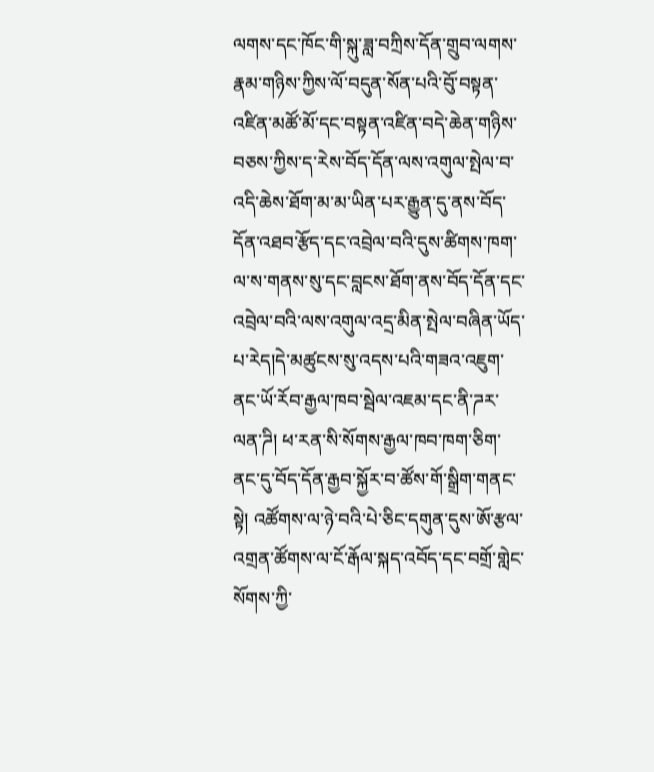ལགས་དང་ཁོང་གི་སྐུ་ཟླ་བཀྲིས་དོན་གྲུབ་ལགས་རྣམ་གཉིས་ཀྱིས་ལོ་བདུན་སོན་པའི་བོུ་བསྟན་འཛིན་མཚོ་མོ་དང་བསྟན་འཛིན་བདེ་ཆེན་གཉིས་བཅས་ཀྱིས་ད་རེས་བོད་དོན་ལས་འགུལ་སྤེལ་བ་འདི་ཆེས་ཐོག་མ་མ་ཡིན་པར་རྒྱུན་དུ་ནས་བོད་དོན་འཐབ་རྩོད་དང་འབྲེལ་བའི་དུས་ཚིགས་ཁག་ལ་ས་གནས་སུ་དང་བླངས་ཐོག་ནས་བོད་དོན་དང་འབྲེལ་བའི་ལས་འགུལ་འདྲ་མིན་སྤེལ་བཞིན་ཡོད་པ་རེད།དེ་མཚུངས་སུ་འདས་པའི་གཟའ་འཇུག་ནང་ཡོ་རོབ་རྒྱལ་ཁབ་སྦེལ་འཇམ་དང་ནི་ཌར་ལན་ཌི། ཕ་རན་སི་སོགས་རྒྱལ་ཁབ་ཁག་ཅིག་ནང་དུ་བོད་དོན་རྒྱབ་སྐྱོར་བ་ཚོས་གོ་སྒྲིག་གནང་སྟེ། འཚོགས་ལ་ཉེ་བའི་པེ་ཅིང་དགུན་དུས་ཨོ་རྩལ་འགྲན་ཚོགས་ལ་ངོ་རྒོལ་སྐད་འབོད་དང་བགྲོ་གླེང་སོགས་ཀྱི་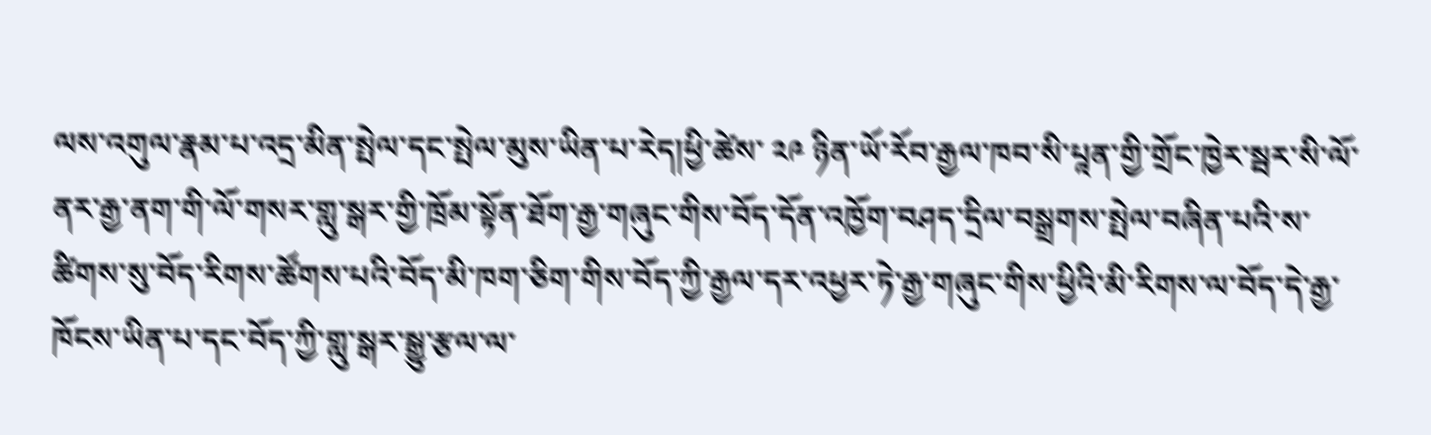ལས་འགུལ་རྣམ་པ་འདྲ་མིན་སྤེལ་དང་སྤེལ་མུས་ཡིན་པ་རེད།ཕྱི་ཚེས་ ༢༩ ཉིན་ཡོ་རོབ་རྒྱལ་ཁབ་སི་པཱན་གྱི་གྲོང་ཁྱེར་སྦར་སི་ལོ་ནར་རྒྱ་ནག་གི་ལོ་གསར་གླུ་སྒར་གྱི་ཁྲོམ་སྟོན་ཐོག་རྒྱ་གཞུང་གིས་བོད་དོན་འཁྱོག་བཤད་དྲིལ་བསྒྲགས་སྤེལ་བཞིན་པའི་ས་ཚིགས་སུ་བོད་རིགས་ཚོགས་པའི་བོད་མི་ཁག་ཅིག་གིས་བོད་ཀྱི་རྒྱལ་དར་འཕྱར་ཏེ་རྒྱ་གཞུང་གིས་ཕྱིའི་མི་རིགས་ལ་བོད་དེ་རྒྱ་ཁོངས་ཡིན་པ་དང་བོད་ཀྱི་གླུ་སྒར་སྒྱུ་རྩལ་ལ་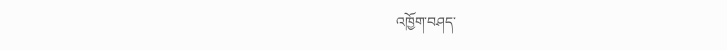འཁྱོག་བཤད་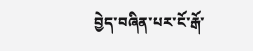བྱེད་བཞིན་པར་ངོ་རྒོ་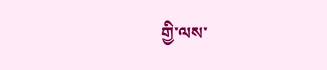གྱི་ལས་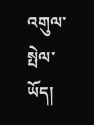འགུལ་སྤེལ་ཡོད།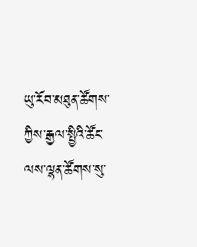ཡུ་རོབ་མཐུན་ཚོགས་ཀྱིས་རྒྱལ་སྤྱིའི་ཚོང་ལས་ལྷན་ཚོགས་སུ་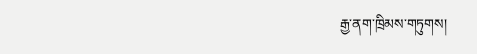རྒྱ་ནག་ཁྲིམས་གཏུགས།